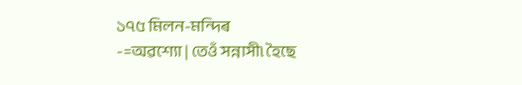১৭৫ মিলন-মন্দিৰ
-=অৱশ্যো | তেওঁ সন্নাসী৷ হৈছে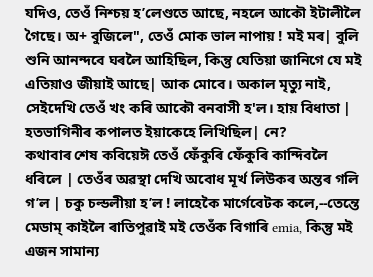যদিও, তেওঁ নিশ্চয় হ’লেণ্ডতে আছে, নহলে আকৌ ইটালীলৈ গৈছে। অ+ বুজিলে", তেওঁ মোক ভাল নাপায় ! মই মৰ| বুলি শুনি আনন্দবে ঘৰলৈ আহিছিল, কিন্তু যেতিয়া জানিগে যে মই এতিয়াও জীয়াই আছে| আক মোবে। অকাল মৃত্যু নাই, সেইদেখি তেওঁ খং কৰি আকৌ বনবাসী হ'ল। হায় বিধাতা | হতভাগিনীৰ কপালত ইয়াকেহে লিখিছিল| নে?
কথাবাৰ শেষ কবিয়েঈ তেওঁ ফেঁকুৰি ফেঁকুৰি কান্দিবলৈ ধৰিলে | তেওঁৰ অৱস্থা দেখি অবোধ মূৰ্খ লিউকৰ অন্তৰ গলি গ’ল | চকু চল্ডলীয়া হ’ল ! লাহেকৈ মার্গেবেটক কলে,--তেন্তে মেডাম্ কাইলৈ ৰাতিপুৱাই মই তেওঁক বিগাৰি emia, কিন্তু মই এজন সামান্য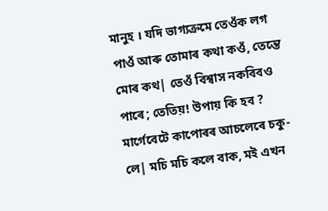মানুহ । যদি ভাগ্যক্ৰমে তেওঁক লগ পাওঁ আৰু তোমাৰ কথা কওঁ, তেন্তে মোৰ কথ| তেওঁ বিশ্বাস নকবিবও পাৰে; তেতিয়! উপায় কি হব ?
মার্গেবেটে কাপোৰৰ আচলেৰে চকু-লে| মচি মচি কলে বাক, মই এখন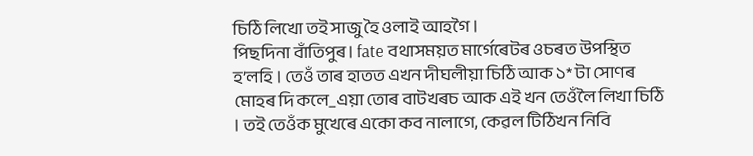চিঠি লিখো তই সাজু হৈ ওলাই আহগৈ ।
পিছদিনা বাঁতিপুৰ। fate বথাসময়ত মার্গেৰেটৰ ওচৰত উপস্থিত হ’লহি । তেওঁ তাৰ হাতত এখন দীঘলীয়া চিঠি আক ১* টা সোণৰ মোহৰ দি কলে_এয়া তোৰ বাটখৰচ আক এই খন তেওঁলৈ লিখা চিঠি । তই তেওঁক মুখেৰে একো কব নালাগে, কেৱল টিঠিখন নিবি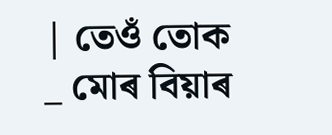| তেওঁ তোক _ মোৰ বিয়াৰ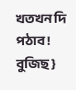খতখন দি পঠাব ! বুজিছ }